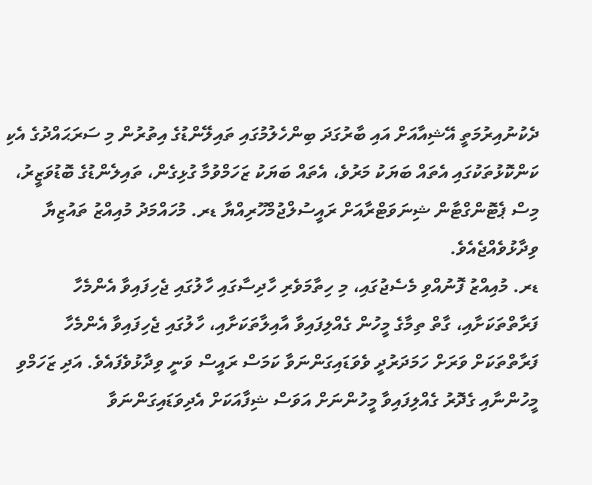ދެކުނުއިރުމަތީ އޭޝިއާއަށް އައި ބާރުގަދަ ބިންހެލުމުގައި ތައިލޭންޑުގެ އިތުރުން މި ސަރަޙައްދުގެ އެކި ކަންކޮޅުތަކުގައި އެތައް ބަޔަކު މަރުވެ، އެތައް ބަޔަކު ޒަހަމްވުމާ ގުޅިގެން، ތައިލެންޑުގެ ބޮޑުވަޒީރު، މިސް ޕެޓޮންގްޓާން ޝިނަވަޓްރާއަށް ރައީސުލްޖުމްހޫރިއްޔާ ޑރ. މުހައްމަދު މުއިއްޒު ތައުޒިޔާ ވިދާޅުވެއްޖެއެވެ.
ޑރ. މުއިއްޒު ފޮނުއްވި މެސެޖުގައި، މި ހިތާމަވެރި ހާދިސާގައި ހާލުގައި ޖެހިފައިވާ އެންމެހާ ފަރާތްތަކަށާއި، ގާތް ތިމާގެ މީހުން ގެއްލިފައިވާ އާއިލާތަކަށާއި، ހާލުގައި ޖެހިފައިވާ އެންމެހާ ފަރާތްތަކަށް ވަރަށް ހަމަދަރުދީ ވެވަޑައިގަންނަވާ ކަމަސް ރައީސް ވަނީ ވިދާޅުވެފައެވެ. އަދި ޒަހަމްވި މީހުންނާއި ގެދޮރު ގެއްލިފައިވާ މީހުންނަށް އަވަސް ޝިފާއަކަށް އެދިވަޑައިގަންނަވާ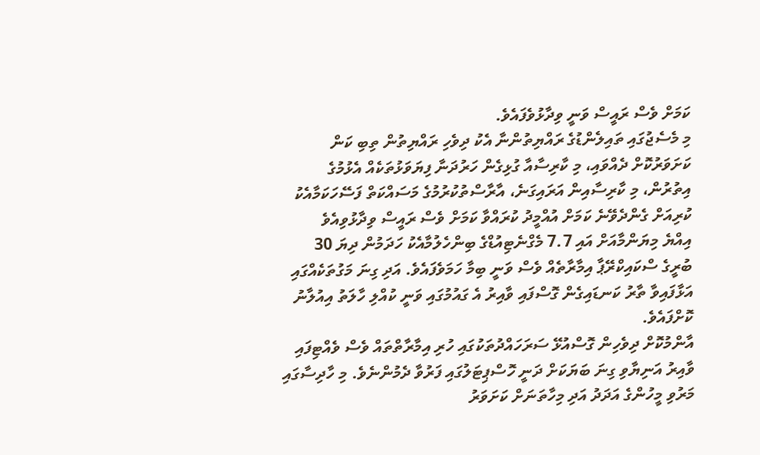ކަމަށް ވެސް ރައީސް ވަނީ ވިދާޅުވެފައެވެ.
މި މެސެޖުގައި ތައިލެންޑުގެ ރައްޔިތުންނާ އެކު ދިވެހި ރައްޔިތުން ތިބި ކަން ކަށަވަރުކޮށް ދެއްވައި، މި ކާރިސާއާ ގުޅިގެން ހަރުދަނާ ފިޔަވަޅުތަކެއް އެޅުމުގެ އިތުރުން، މި ކާރިސާއިން އަރައިގަނެ، އާރާސްތުކުރުމުގެ މަސައްކަތް ފަސޭހަކަމާއެކު ކުރިއަށް ގެންދެވޭނެ ކަމަށް އުއްމީދު ކުރައްވާ ކަމަށް ވެސް ރައީސް ވިދާޅުވިއެވެ
އިއްޔެ މިޔަންމާއަށް އައި 7.7 މެގްނެޓިއުޑްގެ ބިންހެލުމާއެކު ހަދަމުން ދިޔަ 30 ބުރީގެ ސްކައިކްރޭޕާ އިމާރާތެއް ވެސް ވަނީ ބިމާ ހަމަވެފައެވެ. އަދި ގިނަ މަގުތަކެއްގައި އަޅާފައިވާ ތާރު ކަނޑައިގެން ގޮސްފައި ވާއިރު އެ ގައުމުގައި ވަނީ ކުއްލި ހާލަތު އިއުލާނު ކޮށްފައެވެ.
އާންމުކޮށް ދިވެހިން ގޮސްއުޅޭ ސަރަހައްދުތަކުގައި ހުރި އިމާރާތްތައް ވެސް ވެއްޓިފައި ވާއިރު އަނިޔާވި ގިނަ ބަޔަކަށް ދަނީ ހޮސްޕިޓަލުގައި ފަރުވާ ދެމުންނެވެ. މި ހާދިސާގައި މަރުވި މީހުންގެ އަދަދު އަދި މިހާތަނަށް ކަށަވަރު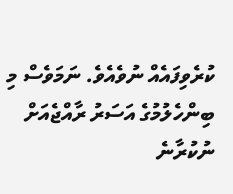ކުރެވިފައެއް ނުވެއެވެ. ނަމަވެސް މި ބިންހެލުމުގެ އަސަރު ރާއްޖެއަށް ނުކުރާނެ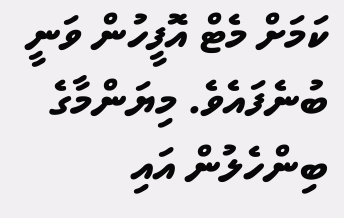ކަމަށް މެޓް އޮފީހުން ވަނީ ބުނެފައެވެ. މިޔަންމާގެ ބިންހެލުން އައި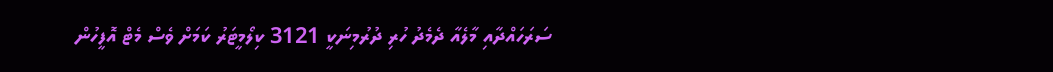ސަރަހައްދާއި މާލެއާ ދެމެދު ހުރި ދުރުމިނަކީ 3121 ކިލޯމީޓަރު ކަމަށް ވެސް މެޓް އޮފީހުން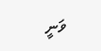ވަނީ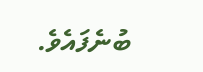ބުނެފައެވެ.